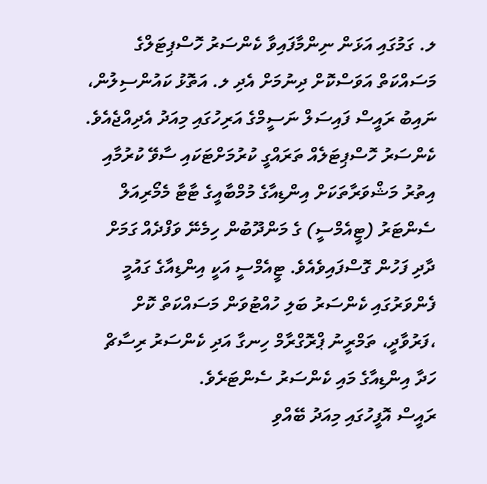ލ. ގަމުގައި އަޅަން ނިންމާފައިވާ ކެންސަރު ހޮސްޕިޓަލްގެ މަސައްކަތް އަވަސްކޮށް ދިނުމަށް އެދި ލ. އަތޮޅު ކައުންސިލުން، ނައިބު ރައީސް ފައިސަލް ނަސީމްގެ އަރިހުގައި މިއަދު އެދިއްޖެއެވެ.
ކެންސަރު ހޮސްޕިޓަލެއް ތަރައްގީ ކުރުމަށްޓަކައި ސާވޭ ކުރުމާއި އިތުރު މަޝްވަރާތަކަށް އިންޑިއާގެ މުމްބާއީގެ ޓާޓާ މެމޯރިއަލް ސެންޓަރު (ޓީއެމްސީ) ގެ މަންދޫބުން ހިމެނޭ ވަފްދެއް ގަމަށް ދާދި ފަހުން ގޮސްފައިވެއެވެ. ޓީއެމްސީ އަކީ އިންޑިއާގެ ގައުމީ ފެންވަރުގައި ކެންސަރު ބަލި ހުއްޓުވަން މަސައްކަތް ކޮށް ،ފަރުވާދީ، ތަމްރީނު ޕްރޮގްރާމް ހިނގާ އަދި ކެންސަރު ރިސާޗް ހަދާ އިންޑިއާގެ މައި ކެންސަރު ސެންޓަރެވެ.
ރައީސް އޮފީހުގައި މިއަދު ބޭއްވި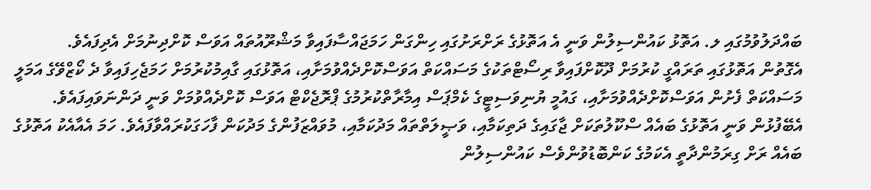ބައްދަލުވުމުގައި ލ. އަތޮޅު ކައުންސިލުން ވަނީ އެ އަތޮޅުގެ ރަށްރަށުގައި ހިންގަން ހަމަޖައްސާފައިވާ މަޝްރޫއުތައް އަވަސް ކޮށްދިނުމަށް އެދިފައެވެ.
އެގޮތުން އަތޮޅުގައި ތަރައްގީ ކުރުމަށް ދޫކޮށްފައިވާ ރިސޯޓްތަކުގެ މަސައްކަތް އަވަސްކޮށްދެއްވުމަށާއި، އަތޮޅުގައި ގާއިމުކުރުމަށް ހަމަޖެހިފައިވާ ދެ ކޯޒްވޭގެ އަމަލީ މަސައްކަތް ފެށުން އަވަސްކޮށްދެއްވުމަށާއި، ގައުމީ ޔުނިވަސިޓީގެ ކެމްޕަސް އިމާރާތްކުރުމުގެ ޕްރޮޖެކްޓް އަވަސް ކޮށްދެއްވުމަށް ވަނީ ދަންނަވައިފައެވެ.
އެބޭފުޅުން ވަނީ އަތޮޅުގެ ބައެއް ސްކޫލުތަކަށް ޖާގައިގެ ދަތިކަމާއި، ވަޞީލަތްތައް މަދުކަމާއި، މުވައްޒަފުންގެ މަދުކަން ފާހަގަކުރައްވާފައެވެ. ހަމަ އެއާއެކު އަތޮޅުގެ ބައެއް ރަށް ގިރަމުންދާތީ އެކަމުގެ ކަންބޮޑުވުންވެސް ކައުންސިލުން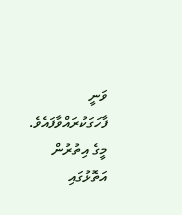ވަނީ ފާހަގަކުރައްވާފައެވެ.
މީގެ އިތުރުން އަތޮޅުގައި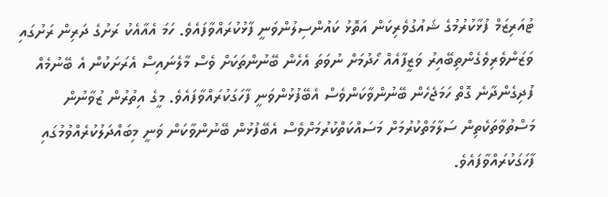ޓުއަރިޒަމް ފުޅާކުރުމުގެ ޝައުގުވެރިކަން އަތޮޅު ކައުންސިލުންވަނީ ފާޅުކުރައްވާފައެވެ. ހަމަ އެއާއެކު ރަށުގެ ދަރިން ރަށުގައި ވަޒަންވެރިވެގެންތިބޭއިރު ވަޒީފާއެއް ހޯދުމަށް ނުވަތަ އެހެން ބޭނުންތަކަށް ވެސް މާލެނައިސް އެރަށަކުން އެ ބޭނުމެއް ފުދިގެންދާނެ ގޮތް ހަމަޖެހެން ބޭނުންވާކަންވެސް އެބޭފުޅުންވަނީ ފާހަގަކުރައްވާފައެވެ. މީގެ އިތުރުން ޒުވާނުން މަސްތުވާތަކެތިން ސަލާމަތްކުރުމަށް މަސައްކަތްކުރުމަށްވެސް އެބޭފުޅުން ބޭނުންވާކަން ވަނީ މިބައްދަލުކުރެއްވުމުގައި ފާހަގަކުރައްވާފައެވެ.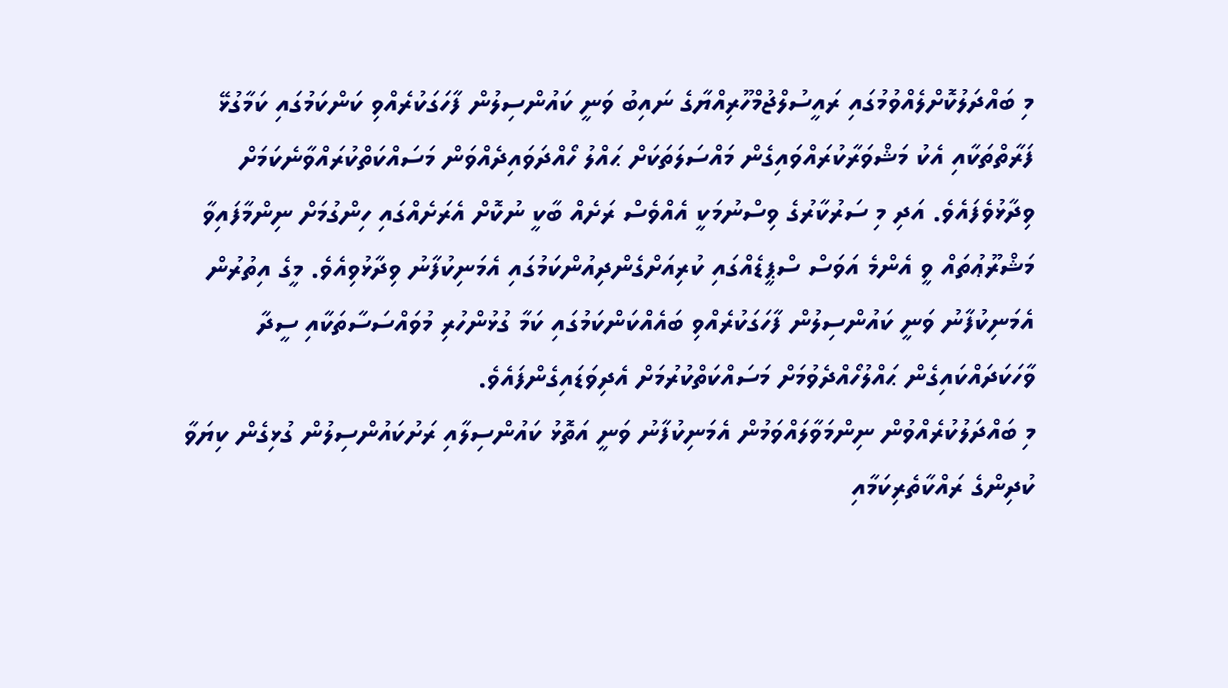މި ބައްދަލުކޮށްލެއްވުމުގައި ރައީސުލްޖުމްހޫރިއްޔާގެ ނައިބު ވަނީ ކައުންސިލުން ފާހަގަކުރެއްވި ކަންކަމުގައި ކަމާގުޅޭ ފަރާތްތަކާއި އެކު މަޝްވަރާކުރައްވައިގެން މައްސަލަތަކަށް ޙައްލު ހޯއްދަވައިދެއްވަން މަސައްކަތްކުރައްވާނެކަމަށް ވިދާޅުވެފައެވެ. އަދި މި ސަރުކާރުގެ ވިސްނުމަކީ އެއްވެސް ރަށެއް ބާކީ ނުކޮށް އެރަށެއްގައި ހިންގުމަށް ނިންމާފައިވާ މަޝްރޫޢުތައް ވީ އެންމެ އަވަސް ސްޕީޑެއްގައި ކުރިއަށްގެންދިއުންކަމުގައި އެމަނިކުފާނު ވިދާޅުވިއެވެ. މީގެ އިތުރުން އެމަނިކުފާނު ވަނީ ކައުންސިލުން ފާހަގަކުރެއްވި ބައެއްކަންކަމުގައި ކަމާ ގުޅުންހުރި މުވައްސަސާތަކާއި ސީދާ ވާހަކަދައްކައިގެން ޙައްލުހޯއްދެވުމަށް މަސައްކަތްކުރުމަށް އެދިވަޑައިގެންފައެވެ.
މި ބައްދަލުކުރެއްވުން ނިންމަވާލައްވަމުން އެމަނިކުފާނު ވަނީ އަތޮޅު ކައުންސިލާއި ރަށުކައުންސިލުން ގުޅިގެން ކިޔަވާ ކުދިންގެ ރައްކާތެރިކަމާއި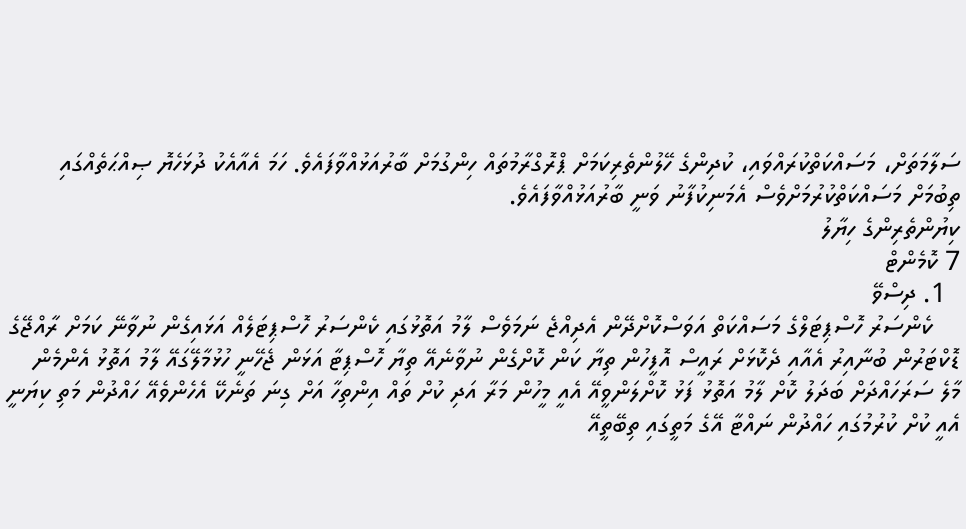ސަލާމަތަށް، މަސައްކަތްކުރައްވައި، ކުދިންގެ ހޭލުންތެރިކަމަށް ޕްރޮގްރާމުތައް ހިންގުމަށް ބާރުއަޅުއްވާފައެވެ. ހަމަ އެއާއެކު ދުޅަހެޔޮ ޞިއްޙަތެއްގައި ތިބުމަށް މަސައްކަތްކުރުމަށްވެސް އެމަނިކުފާނު ވަނީ ބާރުއަޅުއްވާފައެވެ.
ކިޔުންތެރިންގެ ހިޔާލު
7 ކޮމެންޓް
  1. ދިސްވޭ
    ކެންސަރު ހޮސްޕިޓަލްގެ މަސައްކަތް އަވަސްކޮށްދޭން އެދިއްޖެ ނަމަވެސް ލާމު އަތޮޅުގައި ކެންސަރު ހޮސްޕިޓަލެއް އަޅައިގެން ނުވާނޭ ކަމަށް ރާއްޖޭގެ ޑޮކްޓަރުން ބުނާއިރު އެއާއި ދެކޮޅަށް ރައީސް އޮފީހުން ތިޔާ ކަން ކޮށްގެން ނުވާނެއޭ ތިޔާ ހޮސްޕިޓާ އަޅަން ޖެހޭނީ ހުޅުމާލޭގައޭ ލާމު އަތޮޅު އެންމެން މާލެ ސަރަހައްދަށް ބަދަލު ކޮށް ލާމު އަތޮޅު ފަޅު ކޮށްލަންވީއޭ އެއީ މީހުން މަރާ އަދި ކުށް ތައް އިންތިހާ އަށް ގިނަ ތަނެކޭ އެހެންވެއޭ ހައްދުން މަތި ކިޔަނީ އެއީ ކުށް ކުރުމުގައި ހައްދުން ނައްޓާ އޭގެ މަތީގައި ތިބޭތީއޭ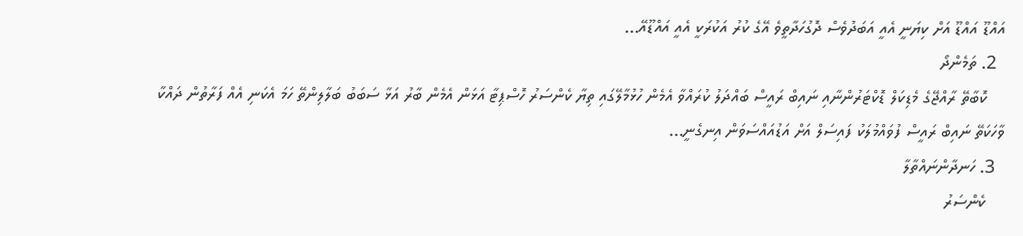އައްޑޫ އައްޑޫ އަށް ކިޔަނީ އެއީ އަބަދުވެސް ދޮގުހަދާތީވެ އޭގެ ކުރު އަކުރަކީ އެއީ އައްޑޫއޭ...
  2. ތަމެންދޯ
    ކޮބާތޭ ރާއްޖޭގެ މެޑިކަލް ޑޮކްޓަރުންނާއި ނައިބް ރައީސް ބައްދަލު ކުރައްވާ އެމެން ހުޅުމާލޭގައި ތިޔާ ކެންސަރު ހޮސްޕިޓާ އަޅަން އެމެން ބާރު އަޅާ ސަބަބު ބަލާލިންތޭ ހަމަ އެކަނި އެއް ފަރާތުން ދައްކާ ވާހަކަތޭ ނައިބް ރައީސް ފުވައްމުލަކު ފައިސަލް އަށް އަޑުއައްސަވަން އިނގެނީ...
  3. ހަނދާންނައްތާލާ
    ކެންސަރު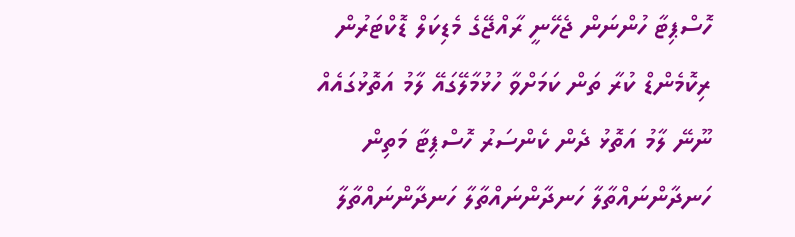ހޮސްޕިޓާ ހުންނަން ޖެހޭނީ ރާއްޖޭގެ މެޑިކަލް ޑޮކްޓަރުން ރިކޮމެންޑް ކުރާ ތަން ކަމަށްވާ ހުޅުމާލޭގައޭ ލާމު އަތޮޅުގައެއް ނޫނޭ ލާމު އަތޮޅު ދެން ކެންސަރު ހޮސްޕިޓާ މަތިން ހަނދާންނައްތާލާ ހަނދާންނައްތާލާ ހަނދާންނައްތާލާ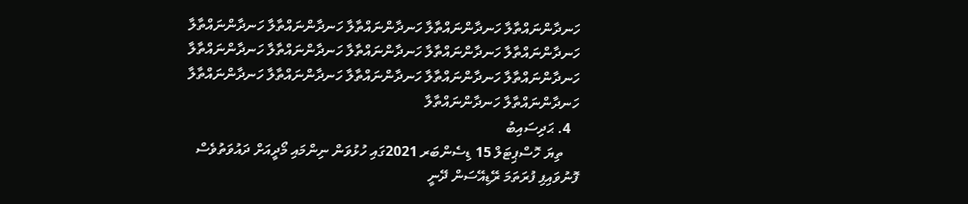ހަނދާންނައްތާލާ ހަނދާންނައްތާލާ ހަނދާންނައްތާލާ ހަނދާންނައްތާލާ ހަނދާންނައްތާލާ ހަނދާންނައްތާލާ ހަނދާންނައްތާލާ ހަނދާންނައްތާލާ ހަނދާންނައްތާލާ ހަނދާންނައްތާލާ ހަނދާންނައްތާލާ ހަނދާންނައްތާލާ ހަނދާންނައްތާލާ ހަނދާންނައްތާލާ ހަނދާންނައްތާލާ ހަނދާންނައްތާލާ ހަނދާންނައްތާލާ
  4. ޙަދިސައިބު
    ތިޔަ ހޮސްޕިޓަލް 15 ޑިސެންބަރ 2021ގައި ހުޅުވަން ނިންމައި މޯދީއަށް ދައުވަތުވެސް ފޮނުވައިފި ފުރަތަމަ ރޭޑިއޭސަން ދޭނީ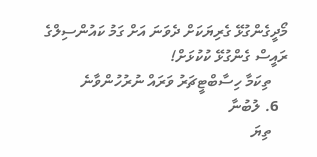މޯދީގެންގުޅޭ ގެރިޔަކަށް ދެވަނަ އަށް ގަމު ކައުންސިލްގެ ރައީސް ގެންގުޅޭ ކުކުޅަށް!
    ތިކަމާ ހިސާބްޓީޗަރު ވަރައް ނުރުހުންވާނެ
  6. ލުބުނާ
    ތިޔަ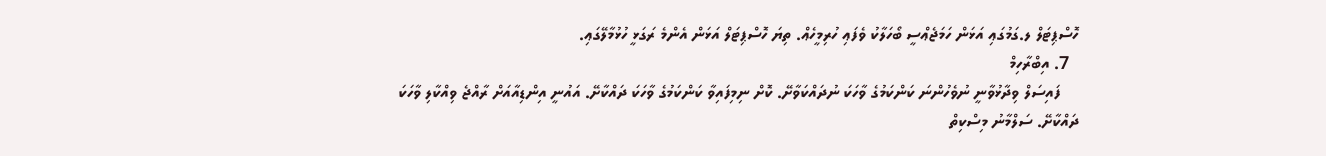ހޮސްޕިޓަލް ލ.ގަމުގަޢި އަޅަން ހަމަޖެޢްސީ ބޯހަލާކު ވެފަޢި ހުރިމީހެޢް. ތިޔަ ހޮސްޕިޓަލް އަޅަން އެންމެ ރަގަޅީ ހުޅުމާލޭގަޢި.
  7. އިބްރާހިމް
    ފައިސަލް ވިދާޅުވާނީ ނުވެހުންނަ ކަންކަމުގެ ވާހަކަ ނުދައްކަވާށޭ. ކޮށް ނިމިފައިވާ ކަންކަމުގެ ވާހަކަ ދައްކާށޭ. އައުނީ އިންޑިއާއަށް ރާއްޖެ ވިއްކާލި ވާހަކަ ދައްކާށޭ. ސަލްމާނު މިސްކިތް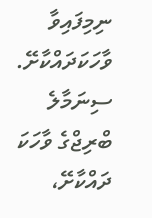ނިމިފައިވާ ވާހަކަދައްކާށޭ. ސިނަމާލެ ބްރިޖްގެ ވާހަކަ ދައްކާށޭ،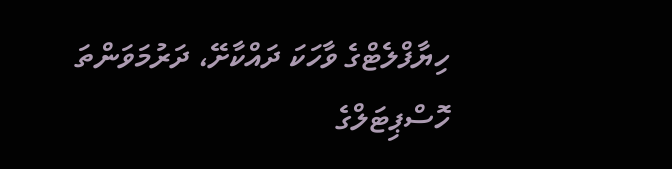ހިޔާފްލެޓްގެ ވާހަކަ ދައްކާށޭ، ދަރުމަވަންތަ ހޮސްޕިޓަލްގެ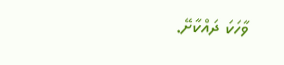ވާހަކަ ދައްކާށޭ.